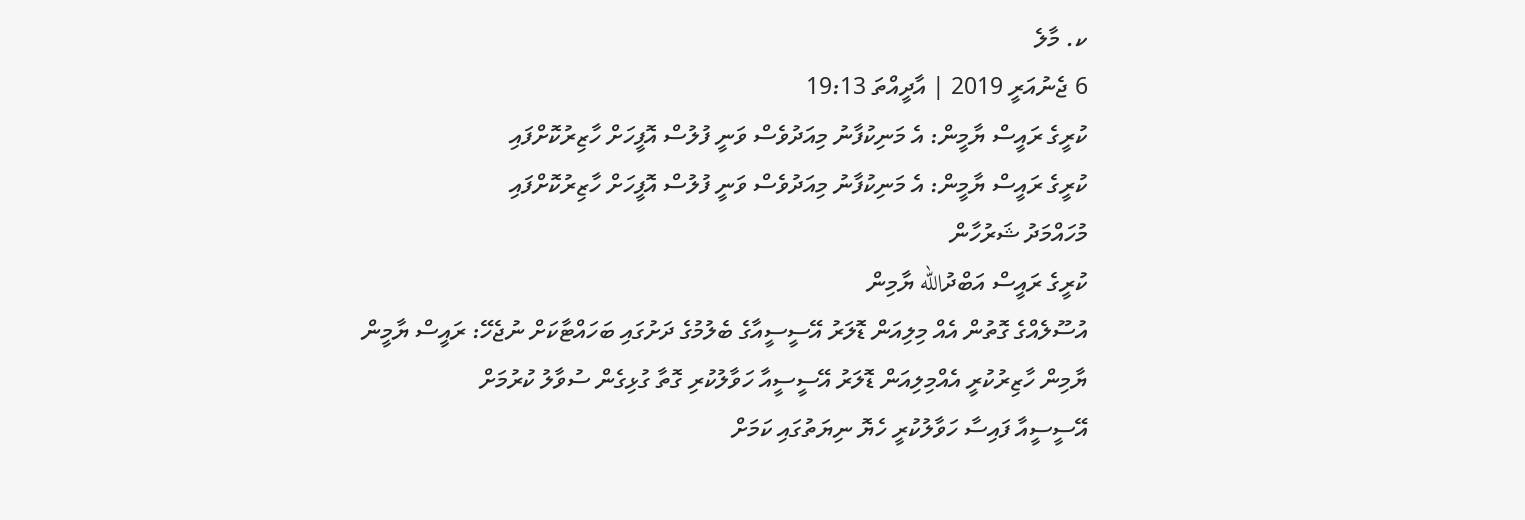ކ. މާލެ
6 ޖެނުއަރީ 2019 | އާދީއްތަ 19:13
ކުރީގެ ރައީސް ޔާމީން: އެ މަނިކުފާނު މިއަދުވެސް ވަނީ ފުލުސް އޮފީހަށް ހާޒިރުކޮށްފައި
ކުރީގެ ރައީސް ޔާމީން: އެ މަނިކުފާނު މިއަދުވެސް ވަނީ ފުލުސް އޮފީހަށް ހާޒިރުކޮށްފައި
މުހައްމަދު ޝަރުހާން
ކުރީގެ ރައީސް އަބްދުالله ޔާމިން
އުސޫލެއްގެ ގޮތުން އެއް މިލިއަން ޑޮލަރު އޭސީސީއާގެ ބެލުމުގެ ދަށުގައި ބަހައްޓާކަށް ނުޖެހޭ: ރައީސް ޔާމީން
ޔާމިން ހާޒިރުކުރީ އެއްމިލިއަން ޑޮލަރު އޭސީސީއާ ހަވާލުކުރި ގޮތާ ގުޅިގެން ސުވާލު ކުރުމަށް
އޭސީސީއާ ފައިސާ ހަވާލުކުރީ ހެޔޮ ނިޔަތުގައި ކަމަށް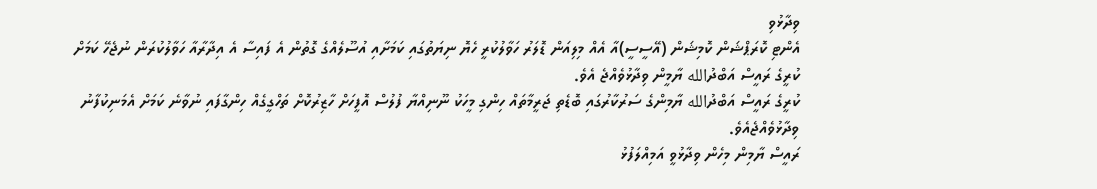ވިދާޅުވި
އެންޓި ކޮރަޕްޝަން ކޮމިޝަން (އޭސީސީ)އާ އެއް މިލިއަން ޑޮލަރު ހަވާލުކުރީ ހެޔޮ ނިޔަތުގައި ކަމަށާއި އުސޫލެއްގެ ގޮތުން އެ ފައިސާ އެ އިދާރާއާ ހަވާލުކުރަން ނުޖެހޭ ކަމަށް ކުރީގެ ރައީސް އަބްދުالله ޔާމީން ވިދާޅުވެއްޖެ އެވެ.
ކުރީގެ ރައީސް އަބްދުالله ޔާމިންގެ ސަރުކާރުގައި ބޮޑެތި ޖަރީމާތައް ހިންގި މީހަކު ނޫނިއްޔާ ފުލުސް އޮފީހަށް ހާޒިރުކޮށް ތަހްގީގެއް ހިންގާފައި ނުވާނެ ކަމަށް އެމަނިކުފާނު ވިދާޅުވެއްޖެއެވެ.
ރައީސް ޔާމިން މިހެން ވިދާޅުވީ އަމިއްލަފުޅު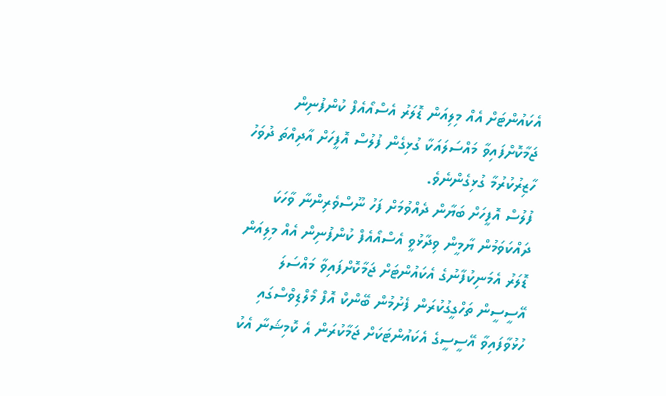އެކައުންޓަށް އެއް މިލިއަން ޑޮލަރު އެސްއޯއެފް ކުންފުނިން ޖަމާކޮށްފައިވާ މައްސަލައަކާ ގުޅިގެން ފުލުސް އޮފީހަށް އާދިއްތަ ދުވަހު ހާޒިރުކުރުމާ ގުޅިގެންނެވެ.
ފުލުސް އޮފީހަށް ބަޔާން ދެއްވުމަށް ފަހު ނޫސްވެރިންނާ ވާހަކަ ދައްކަވަމުން ޔާމީން ވިދާޅުވީ އެސްއޯއެފް ކުންފުނިން އެއް މިލިއަން ޑޮލަރު އެމަނިކުފާނުގެ އެކައުންޓަށް ޖަމާކޮށްފައިވާ މައްސަލަ އޭސީސީން ތަހްގީގުކުރަން ފެށުމުން ބޭންކް އޮފް މޯލްޑިވްސްގައި ހުޅުވާފައިވާ އޭސީސީގެ އެކައުންޓަކަށް ޖަމާކުރަން އެ ކޮމިޝަނާ އެކު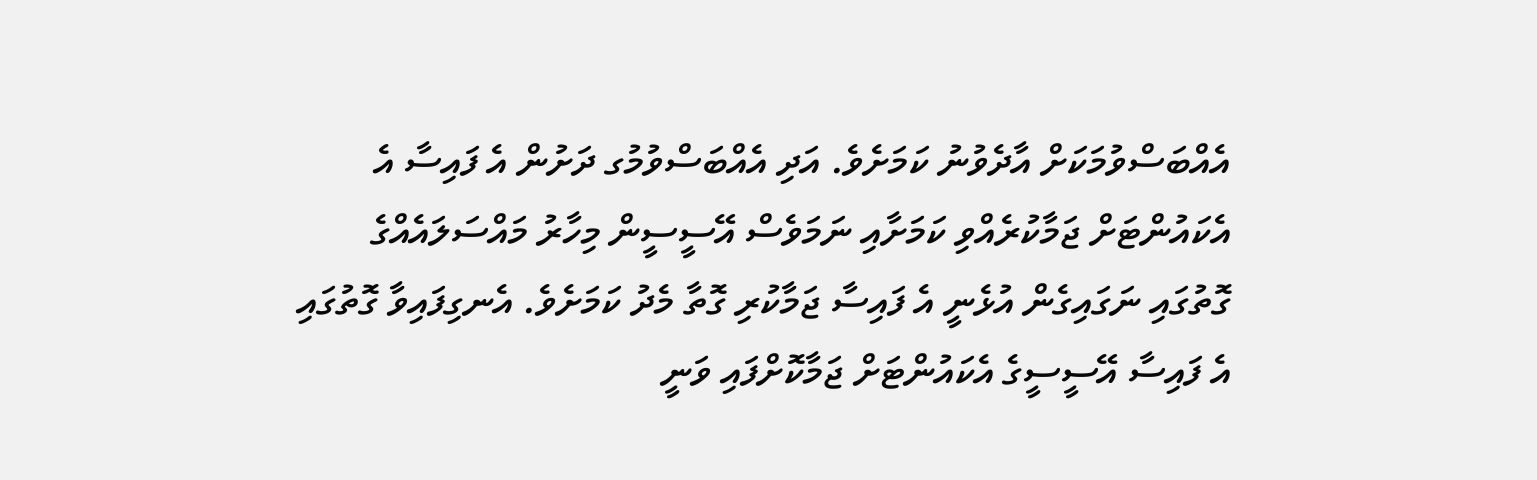އެއްބަސްވުމަކަށް އާދެވުނު ކަމަށެވެ. އަދި އެއްބަސްވުމުގ ދަށުން އެ ފައިސާ އެ އެކައުންޓަށް ޖަމާކުރެއްވި ކަމަށާއި ނަމަވެސް އޭސީސީން މިހާރު މައްސަލައެއްގެ ގޮތުގައި ނަގައިގެން އުޅެނީ އެ ފައިސާ ޖަމާކުރި ގޮތާ މެދު ކަމަށެވެ. އެނގިފައިވާ ގޮތުގައި އެ ފައިސާ އޭސީސީގެ އެކައުންޓަށް ޖަމާކޮށްފައި ވަނީ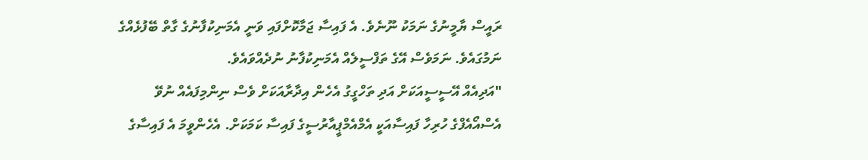ރައީސް ޔާމީނުގެ ނަމަކު ނޫނެވެ. އެ ފައިސާ ޖަމާކޮށްފައި ވަނީ އެމަނިކުފާނުގެ ގާތް ބޭފުޅެއްގެ ނަމުގައެވެ. ނަމަވެސް އޭގެ ތަފްސީލެއް އެމަނިކުފާނު ނުދެއްވައެވެ.
"އަދިއެއް އޭސީސީއަކަށް އަދި ތަހްގީގު އެހެން އިދާރާއަކަށް ވެސް ނިންމިފައެއް ނުވޭ އެސްއޯއެފްގެ ހުރިހާ ފައިސާއަކީ އެމްއެމްޕީއާރުސީގެ ފައިސާ ކަމަކަށް. އެހެންވީމަ އެ ފައިސާގެ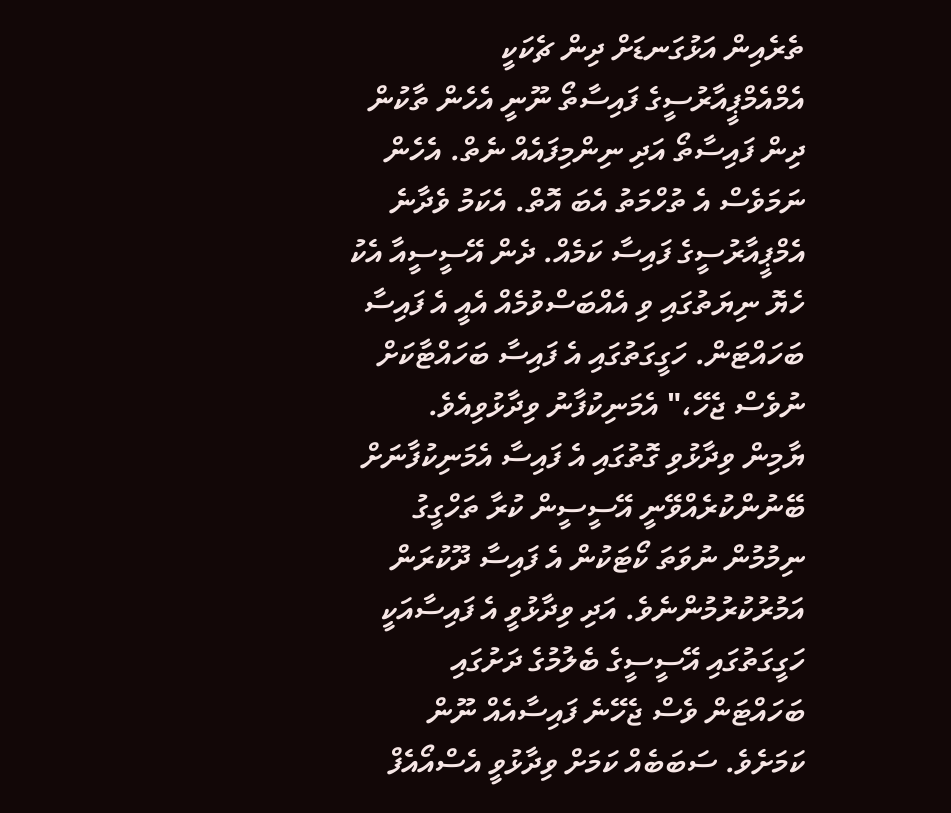ތެރެއިން އަޅުގަނޑަށް ދިން ޗެކަކީ އެމްއެމްޕީއާރުސީގެ ފައިސާތޯ ނޫނީ އެހެން ތާކުން ދިން ފައިސާތޯ އަދި ނިންމިފައެއް ނެތް. އެހެން ނަމަވެސް އެ ތުހްމަތު އެބަ އޮތް. އެކަމު ވެދާނެ އެމްޕީއާރުސީގެ ފައިސާ ކަމެއް. ދެން އޭސީސީއާ އެކު ހެޔޮ ނިޔަތުގައި ވި އެއްބަސްވުމެއް އެއީ އެ ފައިސާ ބަހައްޓަން. ހަގީގަތުގައި އެ ފައިސާ ބަހައްޓާކަށް ނުވެސް ޖެހޭ،" އެމަނިކުފާނު ވިދާޅުވިއެވެ.
ޔާމިން ވިދާޅުވި ގޮތުގައި އެ ފައިސާ އެމަނިކުފާނަށް ބޭނުންކުރެއްވޭނީ އޭސީސީން ކުރާ ތަހްގީގު ނިމުމުން ނުވަތަ ކޯޓަކުން އެ ފައިސާ ދޫކުރަން އަމުރުކުރުމުންނެވެ. އަދި ވިދާޅުވީ އެ ފައިސާއަކީ ހަގީގަތުގައި އޭސީސީގެ ބެލުމުގެ ދަށުގައި ބަހައްޓަން ވެސް ޖެހޭނެ ފައިސާއެއް ނޫން ކަމަށެވެ. ސަބަބެއް ކަމަށް ވިދާޅުވީ އެސްއޯއެފް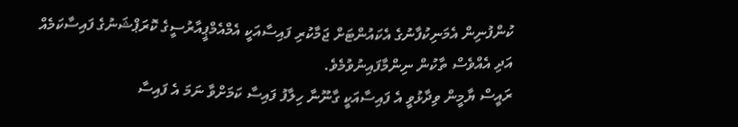ކުންފުނިން އެމަނިކުފާނުގެ އެކައުންޓަށް ޖަމާކުރި ފައިސާއަކީ އެމްއެމްޕީއާރުސީގެ ކޮރަޕްޝަނުގެ ފައިސާކަމެއް އަދި އެއްވެސް ތާކުން ނިންމާފައިނުވުމެވެ.
ރައީސް ޔާމީން ވިދާޅުވީ އެ ފައިސާއަކީ ގާނޫނާ ހިލާފު ފައިސާ ކަމަށްވާ ނަމަ އެ ފައިސާ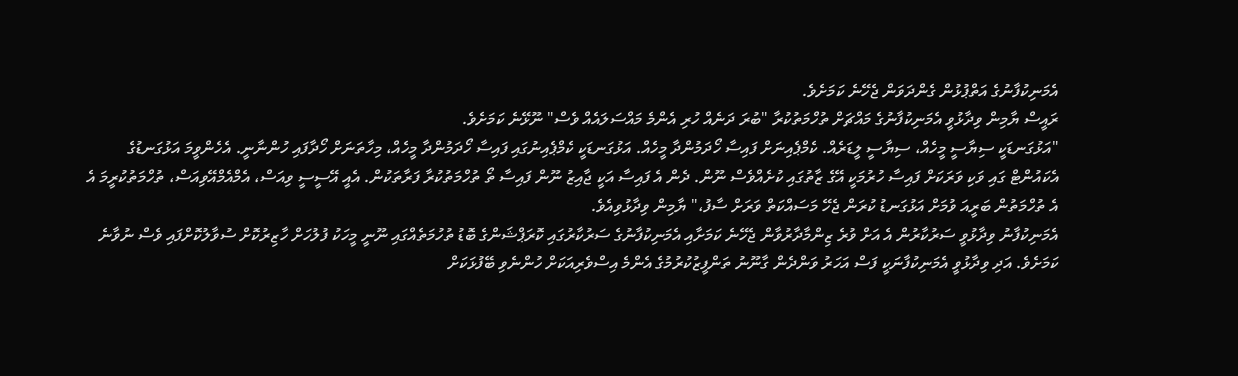އެމަނިކުފާނުގެ އަތްޕުޅުން ގެންދަވަން ޖެހޭނެ ކަމަށެވެ.
ރައީސް ޔާމިން ވިދާޅުވީ އެމަނިކުފާނުގެ މައްޗަށް ތުހްމަތުކުރާ "ބުރަ ދަނެއް ހުރި އެންމެ މައްސަލައެއް ވެސް" ނޫޅޭނެ ކަމަށެވެ.
"އަޅުގަނޑަކީ ސިޔާސީ މީހެއް، ސިޔާސީ ލީޑަރެއް. ކެމްޕެއިނަށް ފައިސާ ހޯދަމުންދާ މީހެއް. އަޅުގަނޑަކީ ކެމްޕެއިނުގައި ފައިސާ ހޯދަމުންދާ މީހެއް، މިހާތަނަށް ހޯދާފައި ހުންނާނީ. އެހެންވީމަ އަޅުގަނޑުގެ އެކައުންޓް ގައި ވަކި ވަރަކަށް ފައިސާ ހުރުމަކީ އޭގެ ޒާތުގައި ކުށެއްވެސް ނޫން. ދެން އެ ފައިސާ އަކީ ޖާއިޒު ނޫން ފައިސާ ތޯ ތުހްމަތުކުރާ ފަރާތަކުން. އެއީ އޭސީސީ ވިއަސް، އެމްއެމްއޭވިއަސް، ތުހްމަތުކުރީމަ އެ އެ ތުހްމަތުން ބަރީއަ ވުމަށް އަޅުގަނޑު ކުރަން ޖެހޭ މަސައްކަތް ވަރަށް ސާފު،" ޔާމިން ވިދާޅުވިއެވެ.
އެމަނިކުފާނު ވިދާޅުވީ ސަރުކާރުން އެ އަށް ވުރެ ޒިންމާދާރުވާން ޖެހޭނެ ކަމަށާއި އެމަނިކުފާނުގެ ސަރުކާރުގައި ކޮރަޕްޝަންގެ ބޮޑު ތުހުމަތެއްގައި ނޫނީ މީހަކު ފުލުހަށް ހާޒިރުކޮށް ސުވާލުކޮށްފައި ވެސް ނުވާނެ ކަމަށެވެ. އަދި ވިދާޅުވީ އެމަނިކުފާނަކީ ފަސް އަހަރު ވަންދެން ގާނޫނު ތަންފީޒުކުރުމުގެ އެންމެ އިސްވެރިއަކަށް ހުންނެވި ބޭފުޅަކަށް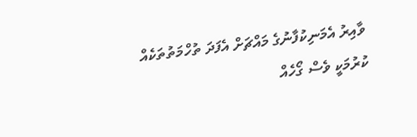ވާއިރު އެމަނިކުފާނުގެ މައްޗަށް އެފަދަ ތުހްމަތުތަކެއް ކުރުމަކީ ވެސް ގޯހެއް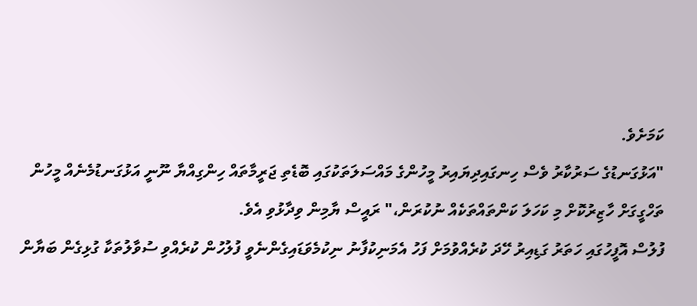ކަމަށެވެ.
"އަޅުގަނޑުގެ ސަރުކާރު ވެސް ހިނގައިދިޔައިރު މީހުންގެ މައްސަލަތަކުގައި ބޮޑެތި ޖަރީމާތައް ހިންގިއްޔާ ނޫނީ އަޅުގަނޑުމެނެއް މީހުން ތަހްގީގަށް ހާޒިރުކޮށް މި ކަހަލަ ކަންތައްތަކެއް ނުކުރަން،" ރައީސް ޔާމިން ވިދާޅުވި އެވެ.
ފުލުސް އޮފީހުގައި ހަތަރު ގަޑިއިރު ހޭދަ ކުރެއްވުމަށް ފަހު އެމަނިކުފާނު ނިކުމެވަޑައިގެންނެވީ ފުލުހުން ކުރެއްވި ސުވާލުތަކާ ގުޅިގެން ބަޔާން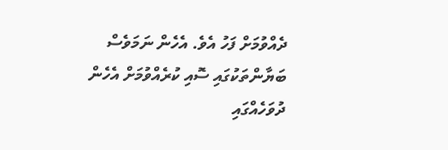ދެއްވުމަށް ފަހު އެވެ. އެހެން ނަމަވެސް ބަޔާންތަކުގައި ސޮއި ކުރެއްވުމަށް އެހެން ދުވަހެއްގައި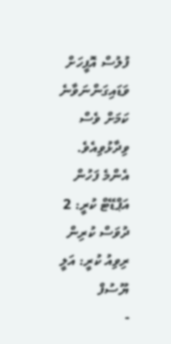ފުލުސް އޮފީހަށް ވަޑައިގަންނަވާނެ ކަމަށް ވެސް ވިދާޅުވިއެވެ.
އެންމެ ފަހުން އަޕްޑޭޓް ކުރީ: 2 ދުވަސް ކުރިން
ރިވިއު ކުރީ: އަލީ ޔޫސުފް
-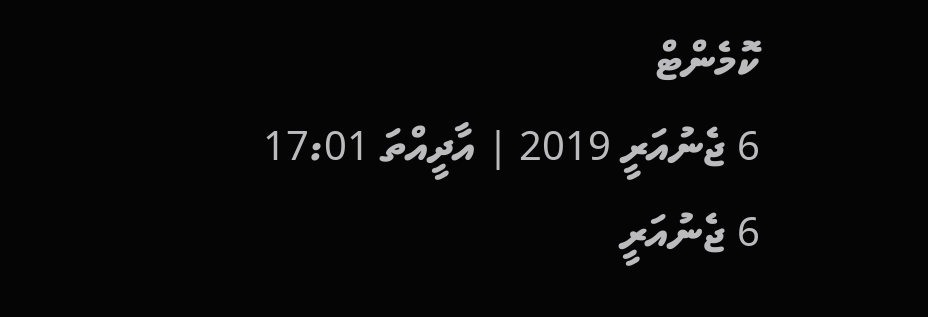ކޮމެންޓް
6 ޖެނުއަރީ 2019 | އާދީއްތަ 17:01
6 ޖެނުއަރީ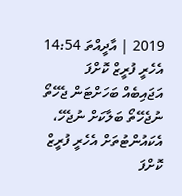2019 | އާދީއްތަ 14:54
އެހެރީ ފުރީޒް ކޮށްފަ
އަޖައިބެއް ބަހަށްޓަން ޖެހޭތޯ ނުޖެހޭތޯ ބަލާކަށް ނުޖެހޭ، އެކައުންޓުތަށް އެހެރީ ފުރީޒް ކޮށްފަ